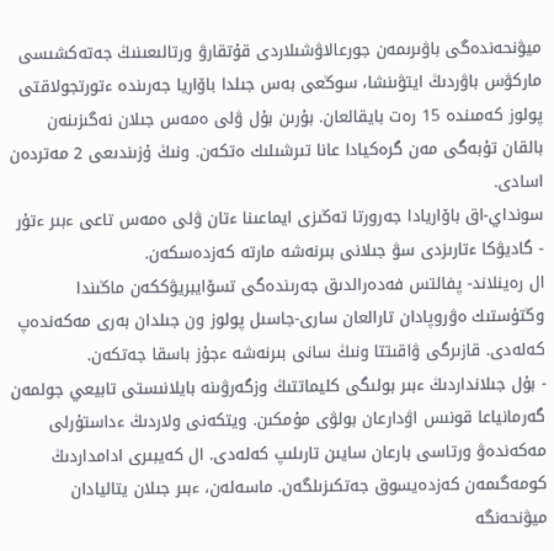ميۋنحەندەگى باۋىرىمەن جورعالاۋشىلاردى قۇتقارۋ ورتالىعىنىڭ جەتەكشىسى ماركۋس باۋردىڭ ايتۋىنشا، سوڭعى بەس جىلدا باۆاريا جەرىندە ءتورتجولاقتى پولوز كەمىندە 15 رەت بايقالعان. بۇرىن بۇل ۋلى ەمەس جىلان نەگىزىنەن بالقان تۇبەگى مەن گرەكيادا عانا تىرشىلىك ەتكەن. ونىڭ ۇزىندىعى 2 مەتردەن اسادى.
سونداي-اق باۆاريادا جەرورتا تەڭىزى ايماعىنا ءتان ۋلى ەمەس تاعى ءبىر ءتۇر - گاديۋكا ءتارىزدى سۋ جىلانى بىرنەشە مارتە كەزدەسكەن.
ال رەينلاند- پفالتس فەدەرالدىق جەرىندەگى تسۆايبريۋككەن ماڭىندا وڭتۇستىك ەۋروپادان تارالعان سارى-جاسىل پولوز ون جىلدان بەرى مەكەندەپ كەلەدى. قازىرگى ۋاقىتتا ونىڭ سانى بىرنەشە ءجۇز باسقا جەتكەن.
- بۇل جىلانداردىڭ ءبىر بولىگى كليماتتىڭ وزگەرۋىنە بايلانىستى تابيعي جولمەن گەرمانياعا قونىس اۋدارعان بولۋى مۇمكىن. ويتكەنى ولاردىڭ ءداستۇرلى مەكەندەۋ ورتاسى بارعان سايىن تارىلىپ كەلەدى. ال كەيبىرى ادامداردىڭ كومەگىمەن كەزدەيسوق جەتكىزىلگەن. ماسەلەن، ءبىر جىلان يتاليادان ميۋنحەنگە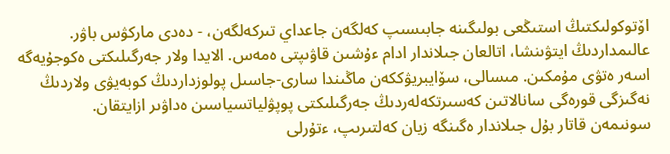اۆتوكولىكتىڭ استىڭعى بولىگىنە جابىسىپ كەلگەن جاعداي تىركەلگەن، - دەدى ماركۋس باۋر.
عالىمداردىڭ ايتۋىنشا، اتالعان جىلاندار ادام ءۇشىن قاۋىپتى ەمەس. الايدا ولار جەرگىلىكتى ەكوجۇيەگە اسەر ەتۋى مۇمكىن. مىسالى، سۆايبريۋككەن ماڭىندا سارى-جاسىل پولوزداردىڭ كوبەيۋى ولاردىڭ نەگىزگى قورەگى سانالاتىن كەسىرتكەلەردىڭ جەرگىلىكتى پوپۋلياتسياسىن ەداۋىر ازايتقان.
سونىمەن قاتار بۇل جىلاندار ەگىنگە زيان كەلتىرىپ، ءتۇرلى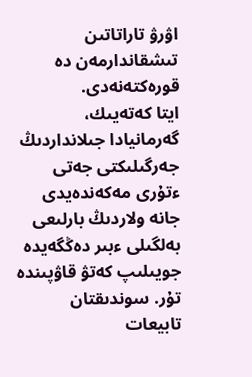اۋرۋ تاراتاتىن تىشقاندارمەن دە قورەكتەنەدى.
ايتا كەتەيىك، گەرمانيادا جىلانداردىڭ جەرگىلىكتى جەتى ءتۇرى مەكەندەيدى جانە ولاردىڭ بارلىعى بەلگىلى ءبىر دەڭگەيدە جويىلىپ كەتۋ قاۋپىندە تۇر. سوندىقتان تابيعات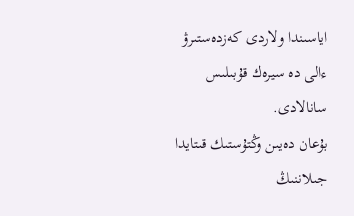اياسىندا ولاردى كەزدەستىرۋ ءالى دە سيرەك قۇبىلىس سانالادى.
بۇعان دەيىن وڭتۇستىك قىتايدا جىلاننىڭ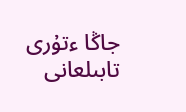جاڭا ءتۇرى تابىلعانى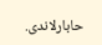حابارلاندى.